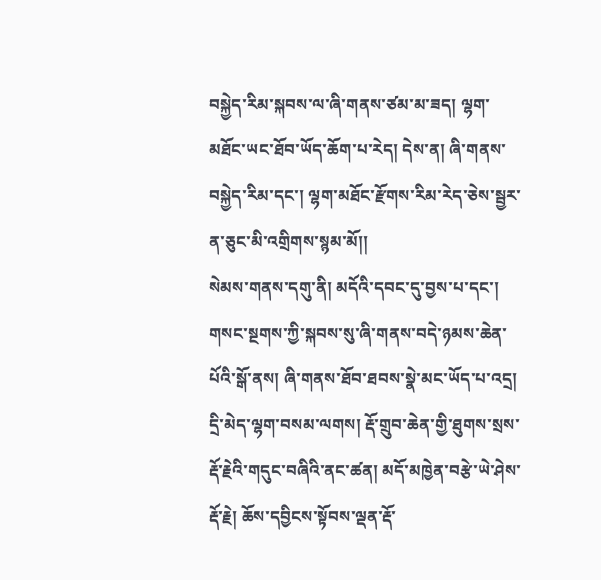བསྐྱེད་རིམ་སྐབས་ལ་ཞི་གནས་ཙམ་མ་ཟད། ལྷག་མཐོང་ཡང་ཐོབ་ཡོད་ཆོག་པ་རེད། དེས་ན། ཞི་གནས་བསྐྱེད་རིམ་དང་། ལྷག་མཐོང་རྫོགས་རིམ་རེད་ཅེས་སྦྱར་ན་ཅུང་མི་འགྲིགས་སྙམ་མོ།།
སེམས་གནས་དགུ་ནི། མདོའི་དབང་དུ་བྱས་པ་དང་། གསང་སྔགས་ཀྱི་སྐབས་སུ་ཞི་གནས་བདེ་ཉམས་ཆེན་པོའི་སྒོ་ནས། ཞི་གནས་ཐོབ་ཐབས་སྣེ་མང་ཡོད་པ་འདྲ།
དྲི་མེད་ལྷག་བསམ་ལགས། རྡོ་གྲུབ་ཆེན་གྱི་ཐུགས་སྲས་རྡོ་རྗེའི་གདུང་བཞིའི་ནང་ཚན། མདོ་མཁྱེན་བརྩེ་ཡེ་ཤེས་རྡོ་རྗེ། ཆོས་དབྱིངས་སྟོབས་ལྡན་རྡོ་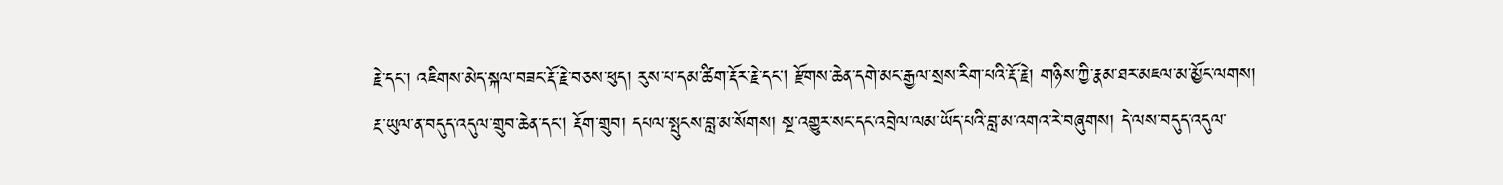རྗེ་དང་། འཇིགས་མེད་སྐལ་བཟང་རྡོ་རྗེ་བཅས་ཕུད། རུས་པ་དམ་ཚིག་རྡོར་རྗེ་དང། རྫོགས་ཆེན་དགེ་མང་རྒྱལ་སྲས་རིག་པའི་རྡོ་རྗེ། གཉིས་ཀྱི་རྣམ་ཐར་མཇལ་མ་མྱོང་ལགས། རྔ་ཡུལ་ན་བདུད་འདུལ་གྲུབ་ཆེན་དང། རྡོག་གྲུབ། དཔལ་སྤུངས་བླ་མ་སོགས། སྔ་འགྱུར་སང་དང་འབྲེལ་ལམ་ཡོད་པའི་བླ་མ་འགའ་རེ་བཞུགས། དེ་ལས་བདུད་འདུལ་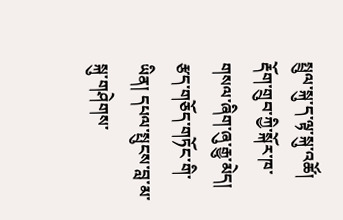སྤྲུལ་སྐུ་ད་ལྟ་སྐུ་འཚོ། རྡོག་གྲུབ་ཀྱི་སྐོར་ཁ་གསལ་ཞིག་ཞུ་རྒྱུ་མེད། རྩད་གཅོད་གཏོང་གི་ཡིན། དཔལ་སྤུངས་བླ་མ་སྐུ་གཤེགས་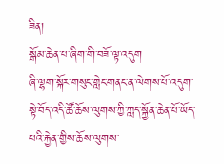ཟིན།
སྒོམ་ཆེན་པ་ཞིག་གི་བཟོ་ལྟ་འདུག
ཞི་ལྷག་སྐོར་གསུང་གླེང་གནང་ན་ལེགས་པོ་འདུག་སྟེ་བོད་འདི་ཚོ་ཆོས་ལུགས་ཀྱི་ཀླད་སྐྱོན་ཆེན་པོ་ཡོད་པའི་རྐྱེན་གྱིས་ཆོས་ལུགས་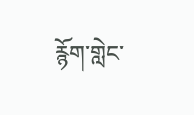རྙོག་གླེང་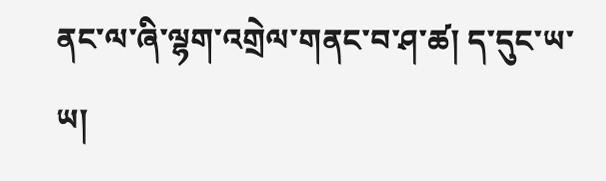ནང་ལ་ཞི་ལྷག་འགྲེལ་གནང་བ་ཤ་ཚ། ད་དུང་ཡ་ཡ།